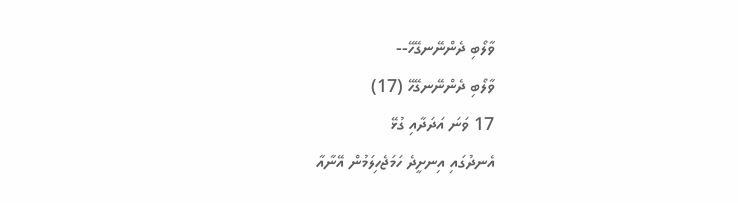ވާލޯބި ދެންނޭނގޭހޭ--
ވާލޯބި ދެންނޭނގޭހޭ (17)
17 ވަނަ އަދަދާއި ގުޅޭ
އެނދުގައި އިނށީދެ ހަމަޖެހިލަމުން އޭނާއާ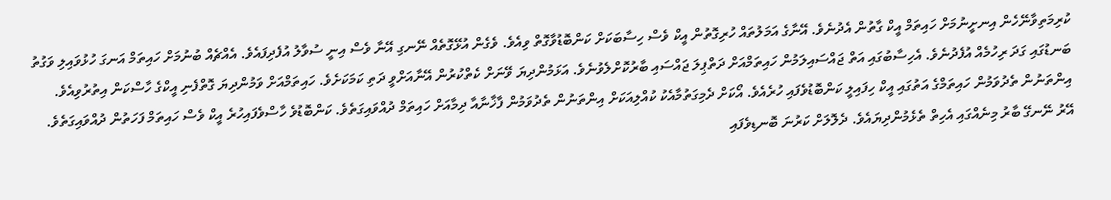ކުރިމަތިވާނޭހެން އިނށީނުމަށް ހައިތަމް އީކް ގާތުން އެދުނެވެ. އޭނާގެ އަމަލުތައް ހުރިގޮތުން އީކް ވެސް ހިސާބަކަށް ކަންބޮޑުވާގޮތް ވިއެވެ. ވެގެން އުޅޭގޮތެއް ނޭނގި އޭނާ ވެސް އިނީ ސުވާލު އުފެދިފައެވެ. އެއްޗެއް ބުނުމަށް ހައިތަމް އަނގަ ހުޅުވައިލި ވަގުތު ބަނޑުގައި ގަދަ ރިހުމެއް އުފެދުނެވެ. އެހިސާބުގައި އަތް ޖައްސައިލަމުން ހައިތަމްއަށް ދަތްޕިލަ ޖައްސައި ބާރުކޮށްލެވުނެވެ. އަޅަމުންދިޔަ ވޭނަށް ކެތްކުރުން އޭނާއަށްވީ ދަތި ކަމަކަށެވެ. ހައިތަމްއަށް ވަމުންދިޔަ ގޮތްފެނި އީކްގެ ހާސްކަން އިތުރުވިއެވެ. އިންތަނުން ތެދުވަމުން ހައިތަމްގެ އަތުގައި އީކް ހިފައިލީ ކަންބޮޑުވެފައި ހުރެއެވެ. އޯކަށް ދެމިގަތުމާއެކު ކުއްލިއަކަށް އިންތަނުން ތެދުވަމުން ފާޚާނާއާ ދިމާއަށް ހައިތަމް ދުއްވައިގަތެވެ. ކަންބޮޑުވެ ހާސްވެފައިހުރެ އީކް ވެސް ހައިތަމް ފަހަތުން ދުއްވައިގަތެވެ. އޭރު ނޭނގޭ ބާރު މިނެއްގައި އެހިތް ތެޅެމުންދިޔައެވެ. ދެލޮލަށް ކަރުނަ ބޮނޑިވެފައި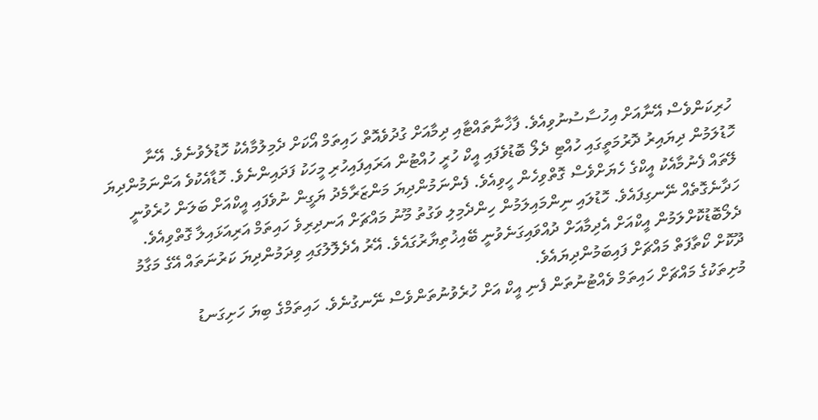ހުރިކަންވެސް އޭނާއަށް އިހުސާސުނުވިއެވެ. ފާޚާނާތައްޓާއި ދިމާއަށް ގުދުވެއޮތް ހައިތަމް އޯކަށް ދެމިލުމާއެކު ހޮޑުލެވުނެވެ. އޭނާ ހޮޑުލަމުން ދިޔައިރު ދޮރުމަތީގައި ހުއްޓި ދެލޯ ބޮޑުވެފައި އީކް ހުރީ ހުއްޓުން އަރައިފައިހުރި މީހަކު ފަދައިންނެވެ. ހޮޑާއެކުވެ އަންނަމުންދިޔަ ލޭތައް ފެނުމާއެކު އީކްގެ ހެޔަށްވެސް ގޮތްވިހެން ހީވިއެވެ. ފެންނަމުންދިޔަ މަންޒަރާމެދު ޔަގީން ނުވެފައި އީކްއަށް ބަލަން ހުރެވުނީ ހަދާނެގޮތެއް ނޭނގިފައެވެ. ހޮޑުލައި ނިންމައިލަމުން ހިންދެމިލި ވަގުތު މޫނު މައްޗަށް އަނދިރިވެ ހައިތަމް އަރިއަޅައިލާ ގޮތްވިއެވެ. ދެލޯބޮޑުކޮށްލަމުން އީކްއަށް އެދިމާއަށް ދުއްވައިގަނެވުނީ ބޭއިޚުތިޔާރުގައެވެ. އޭރު އެދެލޮލުގައި ވިދަމުންދިޔަ ކަރުނަތައް އޭގެ މަގާމު ދޫކޮށް ކޯތާފަތް މައްޗަށް ފައިބަމުންދިޔައެވެ.
މުށިތަކުގެ މައްޗަށް ހައިތަމް ވެއްޓުނުތަން ފެނި އީކް އަށް ހުރެވުނުތަންވެސް ނޭނގުނެވެ. ހައިތަމްގެ ބިޔަ ހަށިގަނޑު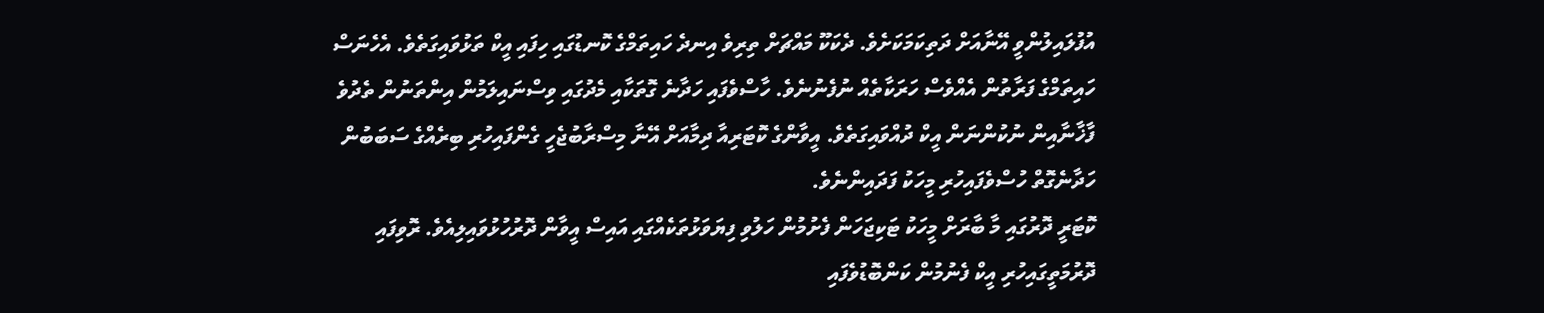އުފުލައިލުންވީ އޭނާއަށް ދަތިކަމަކަށެވެ. ދެކަކޫ މައްޗަށް ތިރިވެ އިނދެ ހައިތަމްގެ ކޮނޑުގައި ހިފައި އީކް ތަޅުވައިގަތެވެ. އެހެނަސް ހައިތަމްގެ ފަރާތުން އެއްވެސް ހަރަކާތެއް ނުފެނުނެވެ. ހާސްވެފައި ހަދާނެ ގޮތަކާއި މެދުގައި ވިސްނައިލަމުން އިންތަނުން ތެދުވެ ފާޚާނާއިން ނުކުންނަން އީކް ދުއްވައިގަތެވެ. އީވާންގެ ކޮޓަރިއާ ދިމާއަށް އޭނާ މިސްރާބުޖެހީ ގެންފައިހުރި ބިރެއްގެ ސަބަބުން ހަދާނެގޮތް ހުސްވެފައިހުރި މީހަކު ފަދައިންނެވެ.
ކޮޓަރީ ދޮރުގައި މާ ބާރަށް މީހަކު ޓަކިޖަހަން ފެށުމުން ހަލުވި ފިޔަވަޅުތަކެއްގައި އައިސް އީވާން ދޮރުހުޅުވައިލިއެވެ. ރޮވިފައި ދޮރުމަތީގައިހުރި އީކް ފެނުމުން ކަންބޮޑުވެފައި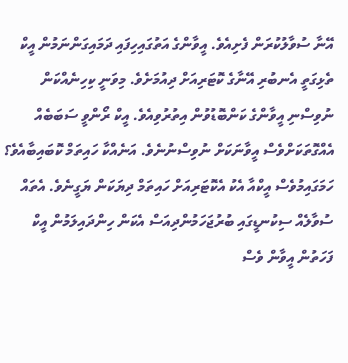އޭނާ ސުވާލުކުރަން ފެށިއެވެ. އީވާންގެ އަތުގައިހިފައި ދަމައިގަންނަމުން އީކް ތެޅިގަތީ އެނބުރި އޭނާގެ ކޮޓަރިއަށް ދިއުމަށެވެ. މިވަނީ ކިހިނެއްކަން ނުވިސްނި އީވާންގެ ކަންބޮޑުވުން އިތުރުވިއެވެ. އީކް ރޯންވީ ސަބަބެއް އެއްގޮތަކަށްވެސް އީވާނަކަށް ނުވިސްނުނެވެ. އަނެއްކާ ހައިތަމް ކޮބައިބާއެވެ؟ ހަމަގައިމުވެސް އީކްއާ އެކު އެކޮޓަރިއަށް ހައިތަމް ދިޔަކަން ޔަގީނެވެ. އެތައް ސުވާލެއް ސިކުނޑީގައި ބުރުޖަހަމުންދިއަސް އެކަން ހިންދައިލަމުން އީކް ފަހަތުން އީވާން ވެސް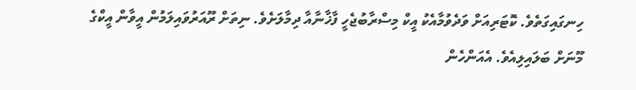ހިނގައިގަތެވެ. ކޮޓަރިއަށް ވަދެވުމާއެކު އީކް މިސްރާބުޖެހީ ފާޚާނާއާ ދިމާލަށެވެ. ނިތަށް ރޫއަރުވައިލަމުން އީވާން އީކްގެ މޫނަށް ބަލައިލިއެވެ. އެއަންހެން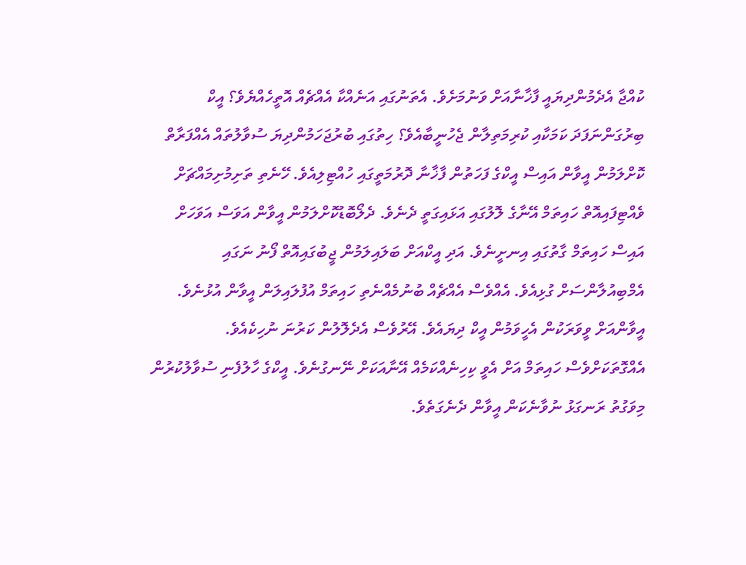ކުއްޖާ އެދެމުންދިޔައީ ފާޚާނާއަށް ވަނުމަށެވެ. އެތަނުގައި އަނެއްކާ އެއްޗެއް އޮތީހެއްޔެވެ؟ އީކް ބިރުގަންނަފަދަ ކަމަކާއި ކުރިމަތިލާން ޖެހުނީބާއެވެ؟ ހިތުގައި ބުރުޖަހަމުންދިޔަ ސުވާލުތައް އެއްފަރާތް ކޮށްލަމުން އީވާން އައިސް އީކްގެ ފަހަތުން ފާޚާނާ ދޮރުމަތީގައި ހުއްޓިލިއެވެ. ހޭނެތި ތަށިމުށިމައްޗަށް ވެއްޓިފައިއޮތް ހައިތަމް އޭނާގެ ލޮލުގައި އަޅައިގަތީ ދެނެވެ. ދެލޯބޮޑުކޮށްލަމުން އީވާން އަވަސް އަވަހަށް އައިސް ހައިތަމް ގާތުގައި އިނށީނެވެ. އަދި އީކްއަށް ބަލައިލަމުން ޖީބުގައިއޮތް ފޯނު ނަގައި އެމްބިއުލާންސަށް ގުޅިއެވެ. އެއްވެސް އެއްޗެއް ބުނުމެއްނެތި ހައިތަމް އުފުލައިލަން އީވާން އުޅުނެވެ. އީވާންއަށް ވީވަރަކުން އެހީވަމުން އީކް ދިޔައެވެ. އޭރުވެސް އެދެލޮލުން ކަރުނަ ނުހިކެއެވެ. އެއްގޮތަކަށްވެސް ހައިތަމް އަށް އެވީ ކިހިނެއްކަމެއް އޭނާއަކަށް ނޭނގުނެވެ. އީކްގެ ހާލުފެނި ސުވާލުކުރުން މިވަގުތު ރަނގަޅު ނުވާނެކަން އީވާން ދެނެގަތެވެ.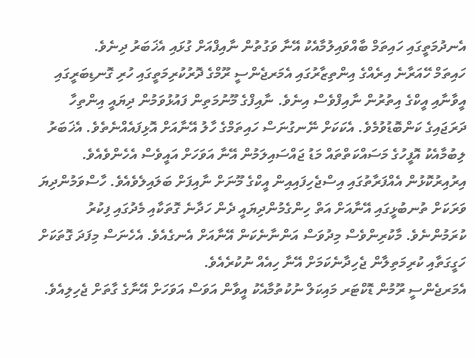އެނދުމަތީގައި ހައިތަމް ބާއްވައިލުމާއެކު އޭނާ ވަގުތުން ނާއިފްއަށް ގުޅައި އެޚަބަރު ދިނެވެ.
ހައިތަމް ހޭއަރާނެ އިރެއްގެ އިންތިޒާރުގައި އެމަރޖެންސީ ރޫމްގެ ދޮރުކުރިމަތީގައި ހުރި ގޮނޑިބަރީގައި އީވާނާއި އީކްގެ އިތުރުން ނާއިފްވެސް އިނެވެ. ނާއިފްގެ މޫނުމަތިން ފައުޅުވަމުން ދިޔައީ އިންތިހާ ދަރަޖައިގެ ކަންބޮޑުވުމެވެ. އެކަކަށް ނޭނގުނަސް ހައިތަމްގެ ހާލު އޭނާއަށް އޮޅިފައެއްނެތެވެ. އެޚަބަރު ލިބުމާއެކު އޮފީހުގެ މަސައްކަތްތައް މަޑު ޖައްސައިލަމުން އޭނާ އަވަހަށް އައީވެސް އެހެންވެއެވެ. އިރުއިރުކޮޅުން އެއްފަރާތުގައި އިސްޖެހިފައިއިން އީކްގެ މޫނަށް ނާއިފަށް ބަލައިލެވެއެވެ. ހާސްވަމުންދިޔަ ވަރަކަށް ތުނބުޅީގައި އޭނާއަށް އަތް ހިންގެމުންދިޔައީ ދެން ހަދާނެ ގޮތަކާއި މެދުގައި ފިކުރު ކުރަމުންނެވެ. މާކުރިންވެސް މިދުވަސް އަންނާނެކަން އޭނާއަށް އެނގެއެވެ. އެހެނަސް މިފަދަ ގޮތަކަށް ހަގީގަތާއި ކުރިމަތިލާން ޖެހިދާނެކަމަށް އޭނާ ހިއެއް ނުކުރެއެވެ.
އެމަރޖެންސީ ރޫމުން ޑޮކްޓަރ މައިކަލް ނުކުތުމާއެކު އީވާން އަވަސް އަވަހަށް އޭނާގެ ގާތަށް ޖެހިލިއެވެ.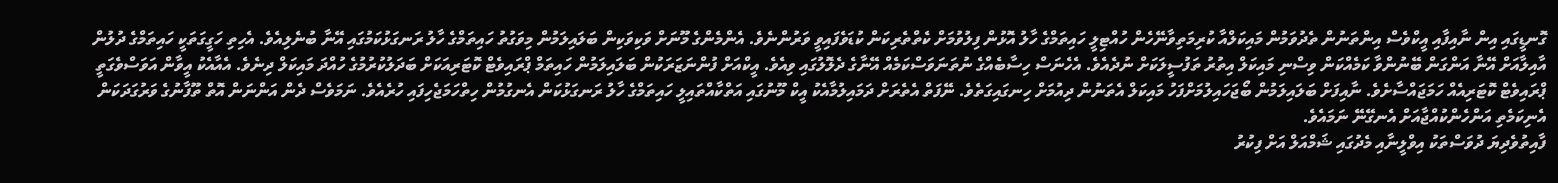ގޮނޑީގައި އިން ނާއިފާއި އީކްވެސް އިންތަނުން ތެދުވަމުން މައިކަލްއާ ކުރިމަތިވާނޭހެން ހުއްޓިލީ ހައިތަމްގެ ހާލު އޮޅުން ފިލުވުމަށް ކެތްތެރިކަން ކުޑަވެފައިވީ ވަރުންނެވެ. އެންމެންގެ މޫނަށް ވަކިވަކިން ބަލައިލަމުން މިވަގުތު ހައިތަމްގެ ހާލު ރަނގަޅުކަމުގައި އޭނާ ބުނެލިއެވެ. އެހިތި ހަގީގަތަކީ ހައިތަމްގެ ދުލުން އާއިލާއަށް އޭނާ އަންގަން ބޭނުންވާ ކަމެއްކަން ވިސްނި މައިކަލް އިތުރު ތަފުސީލަކަށް ނުދެއެވެ. އެހެނަސް ހިސާބެއްގެ ނުތަނަވަސްކަމެއް އޭނާގެ ދެލޮލުގައި ވިއެވެ. އީކްއަށް ފުންނަޒަރަކުން ބަލައިލަމުން ހައިތަމް ޕްރައިވެޓް ކޮޓަރިއަކަށް ބަދަލުކުރުމުގެ ހުއްދަ މައިކަލް ދިނެވެ. އެއާއެކު އީވާން އަވަސްވެގަތީ ޕްރައިވެޓް ކޮޓަރިއެއް ހަމަޖައްސާށެވެ. ނާއިފަށް ބަލައިލަމުން ބޯޖަހައިލުމަށްފަހު މައިކަލް އެތަނުން ދިއުމަށް ހިނގައިގަތެވެ. ނޭފަތް އެތެރަށް ދަމައިލުމާއެކު އީކް މޫނުގައި އަތްކާއްތައިލީ ހައިތަމްގެ ހާލު ރަނގަޅުކަން އެނގުމުން ހިތްހަމަޖެހިފައި ހުރެއެވެ. ނަމަވެސް ދެން އަންނަން އޮތް ތޫފާނުގެ ވަރުގަދަކަން އެނިކަމެތި އަންހެންކުއްޖާއަށް އެނގޭނޭ ނަމައެވެ.
ފާއިތުވެދިޔަ ދުވަސްތަކު އިވްލީނާއި މެދުގައި ޝަމްއަލް އަށް ފިކުރު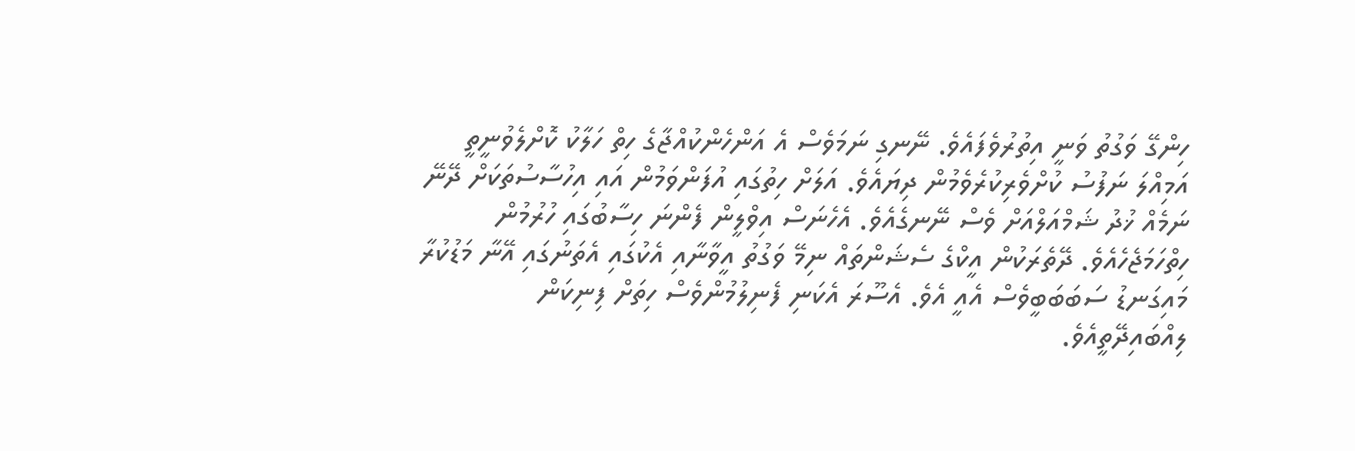ހިންގޭ ވަގުތު ވަނީ އިތުރުވެފައެވެ. ނޭނގި ނަމަވެސް އެ އަންހެންކުއްޖާގެ ހިތް ހަލާކު ކޮށްލެވުނީތީ އަމިއްލަ ނަފުސު ކުށްވެރިކުރެވެމުން ދިޔައެވެ. އަލަށް ހިތުގައި އުފަންވަމުން އައި އިހުސާސުތަކަށް ދޭނޭ ނަމެއް ޚުދު ޝަމްއަލްއަށް ވެސް ނޭނގެއެވެ. އެހެނަސް އިވްލީން ފެންނަ ހިސާބުގައި ހުރުމުން ހިތްހަމަޖެހެއެވެ. ދޭތެރަކުން އީކްގެ ސެޝަންތައް ނިމޭ ވަގުތު އީވާނާއި އެކުގައި އެތަނުގައި އޭނާ މަޑުކުރާ މައިގަނޑު ސަބަބަބީވެސް އެއީ އެވެ. އެސޫރަ އެކަނި ފެނިލުމުންވެސް ހިތަށް ފިނިކަން ލިއްބައިދޭތީއެވެ.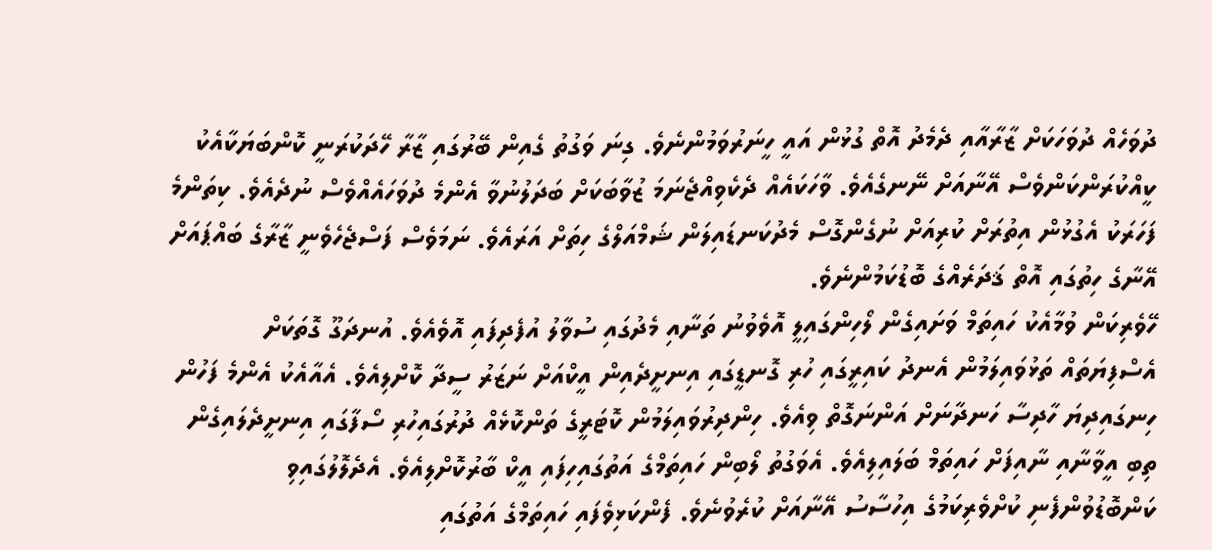ދުވަހެއް ދުވަހަކަށް ޒާރާއާއި ދެމެދު އޮތް ގުޅުން އައީ ހީނަރުވަމުންނެވެ. ގިނަ ވަގުތު ގެއިން ބޭރުގައި ޒާރާ ހޭދަކުރަނީ ކޮންބަޔަކާއެކު ކީއްކުރަންކަންވެސް އޭނާއަށް ނޭނގެއެވެ. ވާހަކައެއް ދެކެވިއްޖެނަމަ ޒުވާބަކަށް ބަދަލުނުވާ އެންމެ ދުވަހައެއްވެސް ނުދެއެވެ. ކިތަންމެ ފަހަރަކު އެގުޅުން އިތުރަށް ކުރިއަށް ނުގެންގޮސް މެދުކަނޑައިލަން ޝަމްއަލްގެ ހިތަށް އަރައެވެ. ނަމަވެސް ފަސްޖެހެވެނީ ޒާރާގެ ބައްޕައަށް އޭނާގެ ހިތުގައި އޮތް ޤަދަރެއްގެ ބޮޑުކަމުންނެވެ.
ހޭވެރިކަން ވުމާއެކު ހައިތަމް ވަށައިގެން ލޯހިންގައިލީ އޮވެވުނު ތަނާއި މެދުގައި ސުވާލު އުފެދިފައި އޮވެއެވެ. އުނދަގޫ ގޮތަކަށް އެސްފިޔަތައް ތަޅުވައިލަމުން އެނދު ކައިރީގައި ހުރި ގޮނޑީގައި އިނށީދެއިން އީކްއަށް ނަޒަރު ސީދާ ކޮށްލިއެވެ. އެއާއެކު އެންމެ ފަހުން ހިނގައިދިޔަ ހާދިސާ ހަނދާނަށް އަންނަގޮތް ވިއެވެ. ހިންދިރުވައިލަމުން ކޮޓަރީގެ ތަންކޮޅެއް ދުރުގައިހުރި ސޯފާގައި އިނށީދެލައިގެން ތިބި އީވާނާއި ނާއިފަށް ހައިތަމް ބަލައިލިއެވެ. އެވަގުތު ލޯބިން ހައިތަމްގެ އަތުގައިހިފައި އީކް ބާރުކޮށްލިއެވެ. އެދެލޮލުގައިވި ކަންބޮޑުވުންފެނި ކުށްވެރިކަމުގެ އިހުސާސު އޭނާއަށް ކުރެވުނެވެ. ފެންކަޅިވެފައި ހައިތަމްގެ އަތުގައި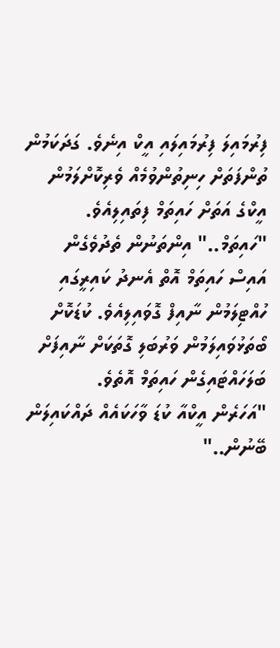ފިރުމައިލަ ފިރުމައިލައި އީކް އިނެވެ. ގަދަކަމުން ތުންފަތަށް ހިނިތުންވުމެއް ވެރިކޮށްލަމުން އީކްގެ އަތަށް ހައިތަމް ފިތައިލިއެވެ.
"ހައިތަމް.." އިންތަނުން ތެދުވެގެން އައިސް ހައިތަމް އޮތް އެނދު ކައިރީގައި ހުއްޓިލަމުން ނާއިފް ގޮވައިލިއެވެ. ކުޑަކޮށް ބޯތަޅުވައިލަމުން ވަރުބަލި ގޮތަކަށް ނާއިފަށް ބަލަހައްޓައިގެން ހައިތަމް އޮތެވެ.
"އަހަރެން އީކްއާ ކުޑަ ވާހަކައެއް ދައްކައިލަން ބޭނުން.."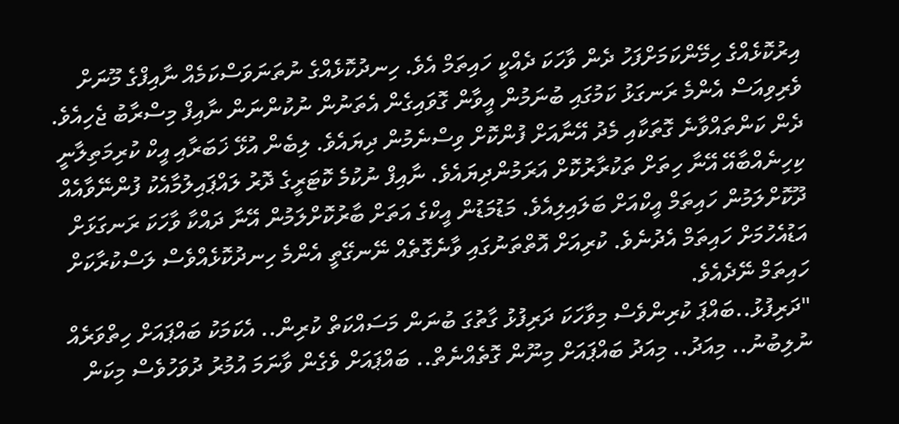އިރުކޮޅެއްގެ ހިމޭންކަމަށްފަހު ދެން ވާހަކަ ދެއްކީ ހައިތަމް އެވެ. ހިނދުކޮޅެއްގެ ނުތަނަވަސްކަމެއް ނާއިފްގެ މޫނަށް ވެރިވިއަސް އެންމެ ރަނގަޅު ކަމުގައި ބުނަމުން އީވާން ގޮވައިގެން އެތަނުން ނުކުންނަން ނާއިފް މިސްރާބު ޖެހިއެވެ. ދެން ކަންތައްވާނެ ގޮތަކާއި މެދު އޭނާއަށް ފުންކޮށް ވިސްނެމުން ދިޔައެވެ. ލިބެން އުޅޭ ޚަބަރާއި އީކް ކުރިމަތިލާނީ ކިހިނެއްބާއޭ އޭނާ ހިތަށް ތަކުރާރުކޮށް އަރަމުންދިޔައެވެ. ނާއިފް ނުކުމެ ކޮޓަރީގެ ދޮރު ލައްޕައިލުމާއެކު ފުންނޭވާއެއް ދޫކޮށްލަމުން ހައިތަމް އީކްއަށް ބަލައިލިއެވެ. މަޑުމަޑުން އީކްގެ އަތަށް ބާރުކޮށްލަމުން އޭނާ ދައްކާ ވާހަކަ ރަނގަޅަށް އަޑުއެހުމަށް ހައިތަމް އެދުނެވެ. ކުރިއަށް އޮތްތަނުގައި ވާނެގޮތެއް ނޭނގޭތީ އެންމެ ހިނދުކޮޅެއްވެސް ލަސްކުރާކަށް ހައިތަމް ނޭދެއެވެ.
"ދަރިފުޅު..ބައްޕަ ކުރިންވެސް މިވާހަކަ ދަރިފުޅު ގާތުގަ ބުނަން މަސައްކަތް ކުރިން.. އެކަމަކު ބައްޕައަށް ހިތްވަރެއް ނުލިބުނު.. މިއަދު.. މިއަދު ބައްޕައަށް މިނޫން ގޮތެއްނެތް.. ބައްޕައަށް ވެގެން ވާނަމަ އުމުރު ދުވަހުވެސް މިކަން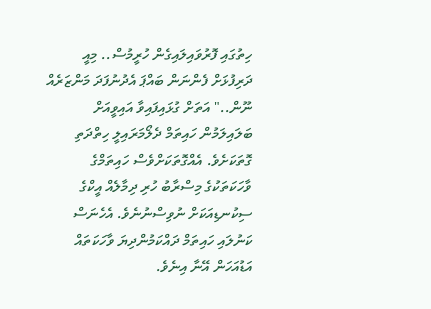ހިތުގައި ފޮރުވައިލައިގެން ހުރީމުސް.. މިއީ ދަރިފުޅަށް ފެންނަން ބައްޕަ އެދުނުފަދަ މަންޒަރެއް ނޫން.." އަތަށް ގުޅައިފައިވާ އައިވީއަށް ބަލައިލަމުން ހައިތަމް ދެލޯމަރައިލީ ހިތްދަތި ގޮތަކަށެވެ. އެއްގޮތަކަށްވެސް ހައިތަމްގެ ވާހަކަތަކުގެ މިސްރާބު ހުރި ދިމާލެއް އީކްގެ ސިކުނޑިއަކަށް ނުވިސްނުނެވެ. އެހެނަސް ކަނުލައި ހައިތަމް ދައްކަމުންދިޔަ ވާހަކަތައް އަޑުއަހަން އޭނާ އިނެވެ.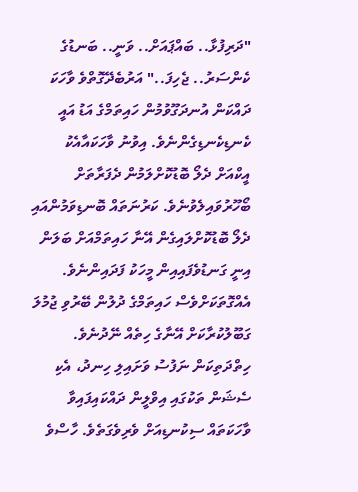"ދަރިފުޅާ.. ބައްޕައަށް.. ވަނީ.. ބަނޑުގެ ކެންސަރު.. ޖެހިފަ.." އަރުބެދޭގޮތްވެ ވާހަކަ ދައްކަން އުނދަގޫވުމުން ހައިތަމްގެ އަޑު އައީ ކެނޑިކެނޑިގެންނެވެ. އިވުނު ވާހަކައާއެކު އީކްއަށް ދެލޯ ބޮޑުކޮށްލަމުން ދެފަރާތަށް ބޯހޫރުވައިލެވުނެވެ. ކަރުނަތައް ބޮނޑިވަމުންއައި ދެލޯ ބޮޑުކޮށްލައިގެން އޭނާ ހައިތަމްއަށް ބަލަން އިނީ ގަނޑުވެފައިއިން މީހަކު ފަދައިންނެވެ. އެއްގޮތަކަށްވެސް ހައިތަމްގެ ދުލުން ބޭރުވި ޖުމުލަ ގަބޫލުކުރާކަށް އޭނާގެ ހިތެއް ނޭދުނެވެ. ހިތްދަތިކަން ނަފުސު ވަށައިލި ހިނދު، އެކި ސެޝަން ތަކުގައި އިވްލީން ދައްކައިފައިވާ ވާހަކަތައް ސިކުނޑިއަށް ވެރިވެގަތެވެ. ހާސްވެ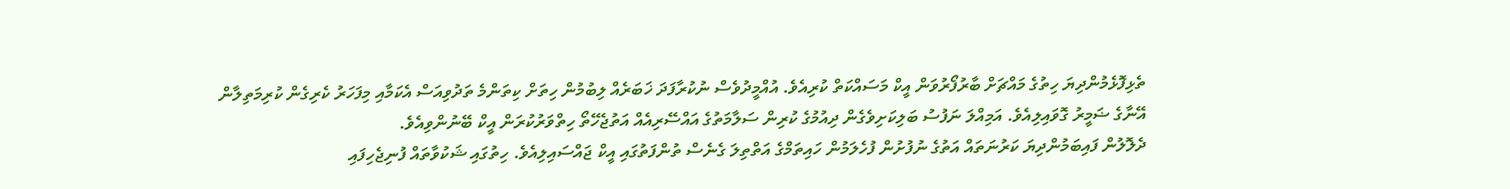ތެޅިފޮޅެމުންދިޔަ ހިތުގެ މައްޗަށް ބާރުފޯރުވަން އީކް މަސައްކަތް ކުރިއެވެ. އުއްމީދުވެސް ނުކުރާފަދަ ޚަބަރެއް ލިބުމުން ހިތަށް ކިތަންމެ ތަދުވިއަސް އެކަމާއި މިފަހަރު ކެރިގެން ކުރިމަތިލާން އޭނާގެ ޟަމީރު ގޮވައިލިއެވެ. އަމިއްލަ ނަފުސު ބަލިކަށިވެގެން ދިއުމުގެ ކުރިން ސަލާމަތުގެ އައްސޭރިއެއް އަތުޖެހޭތޯ ހިތްވަރުކުރަން އީކް ބޭނުންވިއެވެ.
ދެލޮލުން ފައިބަމުންދިޔަ ކަރުނަތައް އަތުގެ ނުފުށުން ފުހެލަމުން ހައިތަމްގެ އަތްތިލަ ގެނެސް ތުންފަތުގައި އީކް ޖައްސައިލިއެވެ. ހިތުގައި ޝަކުވާތައް ފުނިޖެހިފައި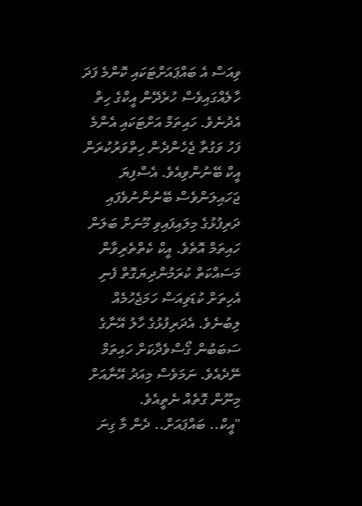ވިއަސް އެ ބައްޕައަށްޓަކައި ކޮންމެ ފަދަ ހާލެއްގައިވެސް ހުރެދޭން އީކްގެ ހިތް އެދުނެވެ. ހައިތަމް އަށްޓަކައި އެންމެ ފަހު ވަގުތާ ޖެހެންދެން ހިތްވަރުކުރަން އީކް ބޭނުންވިއެވެ. އެސްފިޔަ ޖަހައިލަންވެސް ބޭނުންނުވެފައި ދަރިފުޅުގެ މިލައިފައިވި މޫނަށް ބަލަން ހައިތަމް އޮތެވެ. އީކް ކެތްތެރިވާން މަސައްކަތް ކުރަމުންދިޔަގޮތް ފެނި އެހިތަށް ކުޑަވިއަސް ހަމަޖެހުމެއް ލިބުނެވެ. އެދަރިފުޅުގެ ހާލު އޭނާގެ ސަބަބުން ގޯސްވެދާކަށް ހައިތަމް ނޭދެއެވެ. ނަމަވެސް މިއަދު އޭނާއަށް މިނޫން ގޮތެއް ނެތީއެވެ.
"އީކް.. ބައްޕައަށް.. ދެން މާ ގިނަ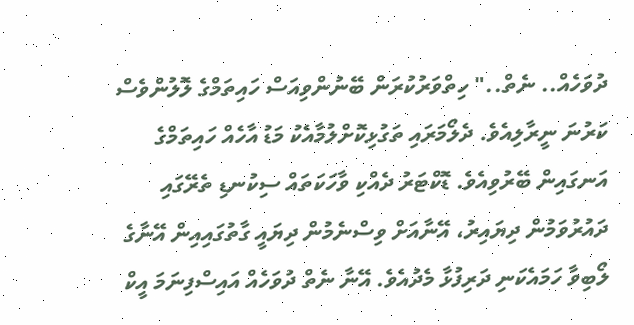ދުވަހެއް.. ނެތް.." ހިތްވަރުކުރަން ބޭނުންވިއަސް ހައިތަމްގެ ލޮލުންވެސް ކަރުނަ ނީރާލިއެވެ. ދެލޯމަރައި ތަގުޅިކޮށްލުމާއެކު މަޑު އާހެއް ހައިތަމްގެ އަނގައިން ބޭރުވިއެވެ. ޑޮކްޓަރު ދެއްކި ވާހަކަތައް ސިކުނޑި ތެރޭގައި ދައުރުވަމުން ދިޔައިރު، އޭނާއަށް ވިސްނެމުން ދިޔައީ ގާތުގައިއިން އޭނާގެ ލޯބިވާ ހަމައެކަނި ދަރިފުޅާ މެދުއެވެ. އޭނާ ނެތް ދުވަހެއް އައިސްފިނަމަ އީކް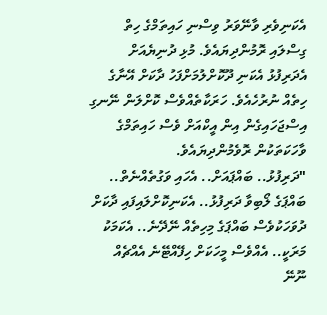އެކަނިވެރި ވާނޭވަރު ވިސްނި ހައިތަމްގެ ހިތް ގިސްލައި ރޮމުންދިޔައެވެ. މުޅި ދުނިޔެއަށް އެދަރިފުޅު އެކަނި ދޫކޮށްލުމަށްފަހު ދާކަށް އޭނާގެ ހިތެއް ނުރުހެއެވެ. ހަރަކާތެއްވެސް ކޮށްލަން ނޭނގި އިސްޖަހައިގެން އިން އީކްއަށް ވެސް ހައިތަމްގެ ވާހަކަތަކުން ރޮވެމުންދިޔައެވެ.
"ދަރިފުޅު.. ބައްޕައަށް.. އެހައި ވަގުތެއްނެތް.. ބައްޕަގެ ލޯބިވާ ދަރިފުޅު.. އެކަނިކޮށްލައިފައި ދާކަށް ދުވަހަކުވެސް ބައްޕަގެ މިހިތެއް ނޭދޭނެ.. އެކަމަކު މަރަކީ.. އެއްވެސް މީހަކަށް ހިފޭއްޓޭނެ އެއްޗެއް ނޫނޭ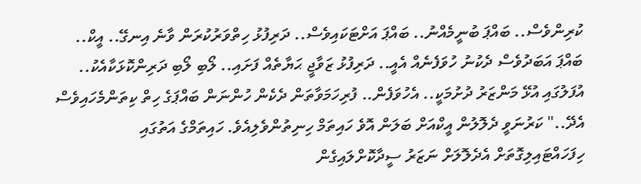ކުރިންވެސް.. ބައްޕަ ބުނީމެއްނު.. ބައްޕަ އަށްޓަކައިވެސް.. ދަރިފުޅު ހިތްވަރުކުރަން ވާނެ އިނގޭ.. އީކް.. ބައްޕަ އަބަދުވެސް ދެކުނު ހުވަފެނެއް އެއީ.. ދަރިފުޅު ޒަވާޖީ ޙަޔާތެއް ފަށައި.. ލޯބި ލޯބި ދަރިންކޮޅަކާއެކު.. އުފަލުގައި އުޅޭ މަންޒަރު ދުށުމަކީ.. އެހުވަފެން.. ފުރިހަމަވާތަން ދެކެން ހުންނަން ބައްޕަގެ ހިތް ކިތަންމެހައިވެސް އެދޭ.." ކަރުނަވީ ދެލޮލުން އީކްއަށް ބަލަން އޮވެ ހައިތަމް ހިނިތުންވެލިއެވެ. ހައިތަމްގެ އަތުގައި ހިފަހައްޓައިލިގޮތަށް އެދެލޮލަށް ނަޒަރު ސީދާކޮށްލައިގެން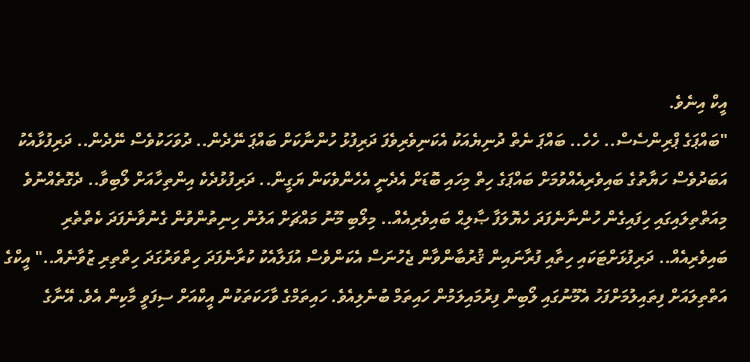އީކް އިނެވެ.
"ބައްޕަގެ ޕްރިންސެސް.. ހެހެ.. ބައްޕަ ނެތް ދުނިޔެއަކު އެކަނިވެރިވެފަ ދަރިފުޅު ހުންނާކަށް ބައްޕަ ނޭދެން.. ދުވަހަކުވެސް ނޭދެން.. ދަރިފުޅާއެކު އަބަދުވެސް ހަޔާތުގެ ބައިވެރިއެއްވުމަށް ބައްޕަގެ ހިތް މިހައި ބޮޑަށް އެދެނީ އެހެންވެކަން ޔަގީން.. ދަރިފުޅުދެކެ އިންތިހާއަށް ލޯބިވާ.. ދެގޮތެއްނުވެ މިއަތްތިލައިގައި ހިފައިގެން ހުންނާނެފަދަ ހެޔޮލަފާ ޞާލިޙް ބައިވެރިއެއް.. މިލޯބި މޫނު މައްޗަށް އަލުން ހިނިތުންވުން ގެނުވާނެފަދަ ކެތްތެރި ބައިވެރިއެއް.. ދަރިފުޅަށްޓަކައި ހިތާއި ފުރާނައިން ޤުރުބާންވާން ޖެހުނަސް އެކަންވެސް އުފަލާއެކު ކުރާނެފަދަ ހިތްވަރުގަދަ ހިތްތިރި ޒުވާނެއް.." އީކްގެ އަތްތިލައަށް ފިތައިލުމަށްފަހު އެމޫނުގައި ލޯބިން ފިރުމައިލަމުން ހައިތަމް ބުނެލިއެވެ. ހައިތަމްގެ ވާހަކަތަކުން އީކްއަށް ސިފަވީ މާކިން އެވެ. އޭނާގެ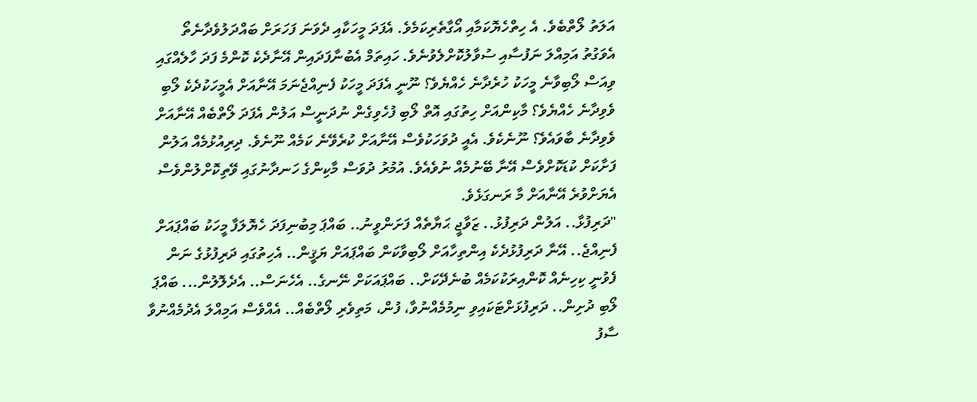އަލަތު ލޯތްބެވެ. އެ ހިތްހެޔޮކަމާއި އޯގާތެރިކަމެވެ. އެފަދަ މީހަކާއި ދެވަނަ ފަހަރަށް ބައްދަލުވެދާނެތޯ އެވަގުތު އަމިއްލަ ނަފުސާއި ސުވާލުކޮށްލެވުނެވެ. ހައިތަމް އެބުނާފަދައިން އޭނާދެކެ ކޮންމެ ފަދަ ހާލެއްގައި ވިއަސް ލޯބިވާނެ މީހަކު ހުރެދާނެ ހެއްޔެވެ؟ ނޫނީ އެފަދަ މީހަކު ފެނިއްޖެނަމަ އޭނާއަށް އެމީހަކުދެކެ ލޯބި ވެވިދާނެ ހެއްޔެވެ؟ މާކިންއަށް ހިތުގައި އޮތް ލޯބި ފުހެވިގެން ނުދަނީސް އަލުން އެފަދަ ލޯތްބެއް އޭނާއަށް ވެވިދާނެ ބާވައެވެ؟ ނޫނެކެވެ. އެއީ ދުވަހަކުވެސް އޭނާއަށް ކުރެވޭނެ ކަމެއް ނޫނެވެ. ދިރިއުޅުމެއް އަލުން ފަށާކަށް ކުޑަކޮށްވެސް އޭނާ ބޭނުމެއް ނުވެއެވެ. އުމުރު ދުވަސް މާކިންގެ ހަނދާނުގައި ވޭތިކޮށްލުންވެސް އެޔަށްވުރެ އޭނާއަށް މާ ރަނގަޅެވެ.
"ދަރިފުޅާ.. އަލުން ދަރިފުޅު.. ޒަވާޖީ ޙަޔާތެއް ފަށަންވީނު.. ބައްޕަ މިބުނިފަދަ ހެޔޮލަފާ މީހަކު ބައްޕައަށް ފެނިއްޖެ.. އޭނާ ދަރިފުޅުދެކެ އިންތިހާއަށް ލޯބިވާކަން ބައްޕައަށް ޔަޤީން.. އެހިތުގައި ދަރިފުޅުގެ ނަން ފެވުނީ ކިހިނެއް ކޮންއިރަކުކަމެއް ބުނެދޭކަށް.. ބައްޕައަކަށް ނޭނގެ.. އެހެނަސް.. އެދެލޮލުން... ބައްޕަ ލޯބި ދުށިން.. ދަރިފުޅަށްޓަކައިވި ނިމުމެއްނުވާ، ފުން، މަތިވެރި ލޯތްބެއް.. އެއްވެސް އަމިއްލަ އެދުމެއްނުވާ ސާފު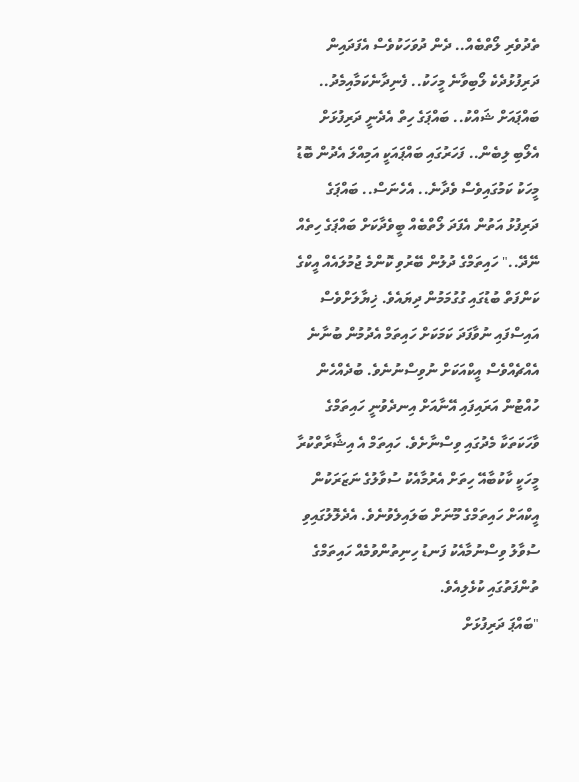ތެދުވެރި ލޯތްބެއް.. ދެން ދުވަހަކުވެސް އެފަދައިން ދަރިފުޅުދެކެ ލޯބިވާނެ މީހަކު.. ފެނިދާނެކަމާއިމެދު.. ބައްޕައަށް ޝައްކު.. ބައްޕަގެ ހިތް އެދެނީ ދަރިފުޅަށް އެލޯބި ލިބެން.. ފަހަރުގައި ބައްޕައަކީ އަމިއްލަ އެދުން ބޮޑު މީހަކު ކަމުގައިވެސް ވެދާނެ.. އެހެނަސް.. ބައްޕަގެ ދަރިފުޅު އަތުން އެފަދަ ލޯތްބެއް ބީވެދާކަށް ބައްޕަގެ ހިތެއް ނޭދޭ.." ހައިތަމްގެ ދުލުން ބޭރުވި ކޮންމެ ޖުމުލައެއް އީކްގެ ކަންފަތް ބުޑުގައި ގުގުމަމުން ދިޔައެވެ. ޚިޔާލަށްވެސް އައިސްފައި ނުވާފަދަ ކަމަކަށް ހައިތަމް އެދުމުން ބުނާނެ އެއްޗެއްވެސް އީކްއަކަށް ނުވިސްނުނެވެ. ބުދެއްހެން ހުއްޓުން އަރައިފައި އޭނާއަށް އިނދެވުނީ ހައިތަމްގެ ވާހަކަތަކާ މެދުގައި ވިސްނާށެވެ. ހައިތަމް އެ އިޝާރާތްކުރާ މީހަކީ ކާކުބާއޭ ހިތަށް އެރުމާއެކު ސުވާލުގެ ނަޒަރަކުން އީކްއަށް ހައިތަމްގެ މޫނަށް ބަލައިލެވުނެވެ. އެދެލޮލުގައިވި ސުވާލު ވިސްނުމާއެކު ފަނޑު ހިނިތުންވުމެއް ހައިތަމްގެ ތުންފަތުގައި ކުޅެލިއެވެ.
"ބައްޕަ ދަރިފުޅަށް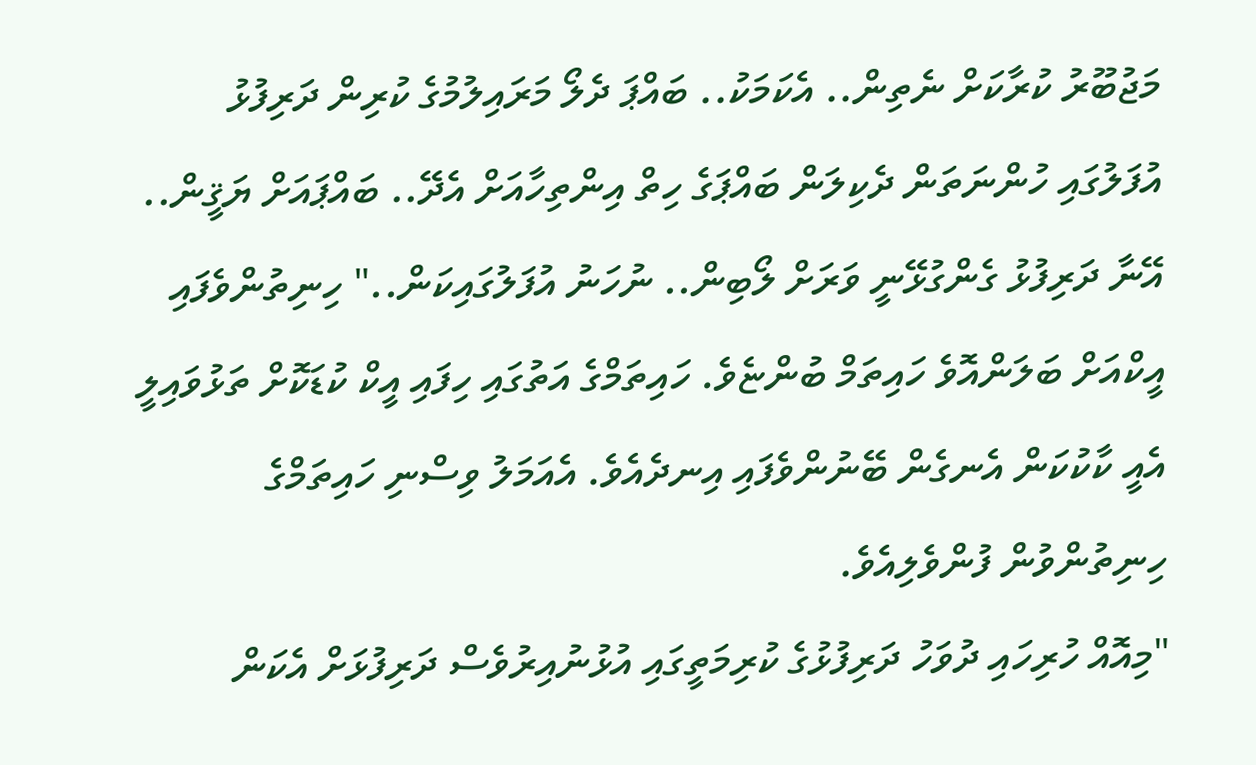މަޖުބޫރު ކުރާކަށް ނެތިން.. އެކަމަކު.. ބައްޕަ ދެލޯ މަރައިލުމުގެ ކުރިން ދަރިފުޅު އުފަލުގައި ހުންނަތަން ދެކިލަން ބައްޕަގެ ހިތް އިންތިހާއަށް އެދޭ.. ބައްޕައަށް ޔަޤީން.. އޭނާ ދަރިފުޅު ގެންގުޅޭނީ ވަރަށް ލޯބިން.. ނުހަނު އުފަލުގައިކަން.." ހިނިތުންވެފައި އީކްއަށް ބަލަންއޮވެ ހައިތަމް ބުންޏެވެ. ހައިތަމްގެ އަތުގައި ހިފައި އީކް ކުޑަކޮށް ތަޅުވައިލީ އެއީ ކާކުކަން އެނގެން ބޭނުންވެފައި އިނދެއެވެ. އެއަމަލު ވިސްނި ހައިތަމްގެ ހިނިތުންވުން ފުންވެލިއެވެ.
"މިއޮއް ހުރިހައި ދުވަހު ދަރިފުޅުގެ ކުރިމަތީގައި އުޅުނުއިރުވެސް ދަރިފުޅަށް އެކަން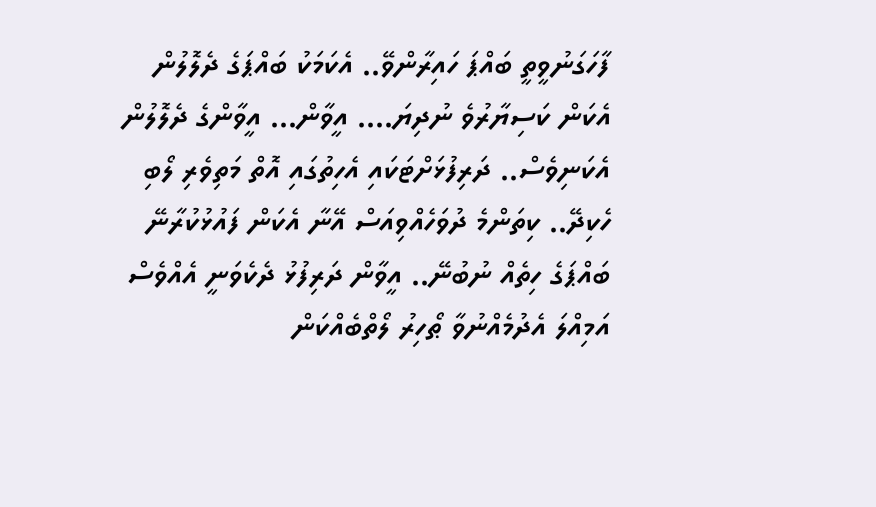ފާހަގަނުވީތީ ބައްޕަ ހައިރާންވޭ.. އެކަމަކު ބައްޕަގެ ދެލޮލުން އެކަން ކަސިޔާރުވެ ނުދިޔަ.... އީވާން... އީވާންގެ ދެލޮލުން އެކަނިވެސް.. ދަރިފުޅަށްޓަކައި އެހިތުގައި އޮތް މަތިވެރި ލޯބި ހެކިދޭ.. ކިތަންމެ ދުވަހެއްވިއަސް އޭނާ އެކަން ފައުޅުކުރާނޭ ބައްޕަގެ ހިތެއް ނުބުނޭ.. އީވާން ދަރިފުޅު ދެކެވަނީ އެއްވެސް އަމިއްލަ އެދުމެއްނުވާ ޠޯހިރު ލޯތްބެއްކަން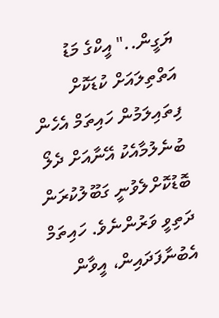ޔަގީން.." އީކްގެ މަޑު އަތްތިލައަށް ކުޑަކޮށް ފިތައިލަމުން ހައިތަމް އެހެން ބުނެލުމާއެކު އޭނާއަށް ދެލޯ ބޮޑުކޮށްލެވުނީ ގަބޫލުކުރަން ދަތިވީ ވަރުންނެވެ. ހައިތަމް އެބުނާފަދައިން، އީވާން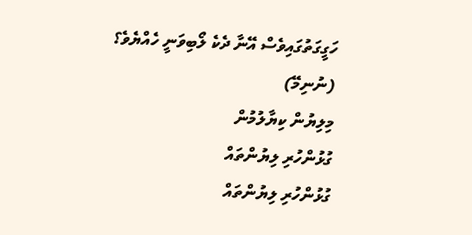ހަގީގަތުގައިވެސް އޭނާ ދެކެ ލޯބިވަނީ ހެއްޔެވެ؟
(ނުނިމޭ)
މިލިޔުން ކިޔާލުމުން
ގުޅުންހުރި ލިޔުންތައް
ގުޅުންހުރި ލިޔުންތައް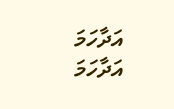އަދާހަމަ
އަދާހަމަ